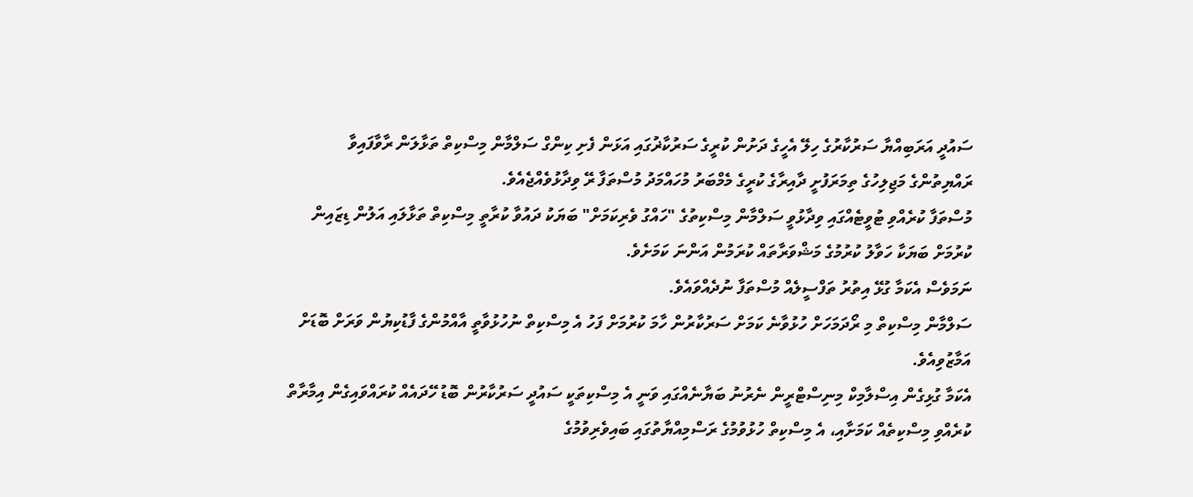ސައުދީ އަރަބިއްޔާ ސަރުކާރުގެ ހިލޭ އެހީގެ ދަށުން ކުރީގެ ސަރުކާޜުގައި އަޅަން ފެށި ކިންގް ސަލްމާން މިސްކިތް ތަޅާލަން ރާވާފައިވާ ރައްޔިތުންގެ މަޖިލިހުގެ ތިމަރަފުށީ ދާއިރާގެ ކުރީގެ މެމްބަރު މުހައްމަދު މުސްތަފާ ރޭ ވިދާޅުވެއްޖެއެވެ.
މުސްތަފާ ކުރެއްވި ޓުވީޓެއްގައި ވިދާޅުވީ ސަލްމާން މިސްކިތުގެ "ހައްގު ވެރިކަމަށް" ބަޔަކު ދައުވާ ކުރާތީ މިސްކިތް ތަޅާލައި އަލުން ޑިޒައިން ކުރުމަށް ބަޔަކާ ހަވާލު ކުރުމުގެ މަޝްވަރާތައް ކުރަމުން އަންނަ ކަމަށެވެ.
ނަމަވެސް އެކަމާ ގުޅޭ އިތުރު ތަފްސީލެއް މުސްތަފާ ނުދެއްވައެވެ.
ސަލްމާން މިސްކިތް މި ރޯދަމަހަށް ހުޅުވާނެ ކަމަށް ސަރުކާރުން ހާމަ ކުރުމަށް ފަހު އެ މިސްކިތް ނުހުޅުވާތީ އާއްމުންގެ ފާޑުކިޔުން ވަރަށް ބޮޑަށް އަމާޒުވިއެވެ.
އެކަމާ ގުޅިގެން އިސްލާމިކް މިނިސްޓްރީން ނެރުނު ބަޔާނެއްގައި ވަނީ އެ މިސްކިތަކީ ސައުދީ ސަރުކާރުން ބޮޑު ހޭދައެއް ކުރައްވައިގެން އިމާރާތް ކުރެއްވި މިސްކިތެއް ކަމަށާއި، އެ މިސްކިތް ހުޅުވުމުގެ ރަސްމިއްޔާތުގައި ބައިވެރިވުމުގެ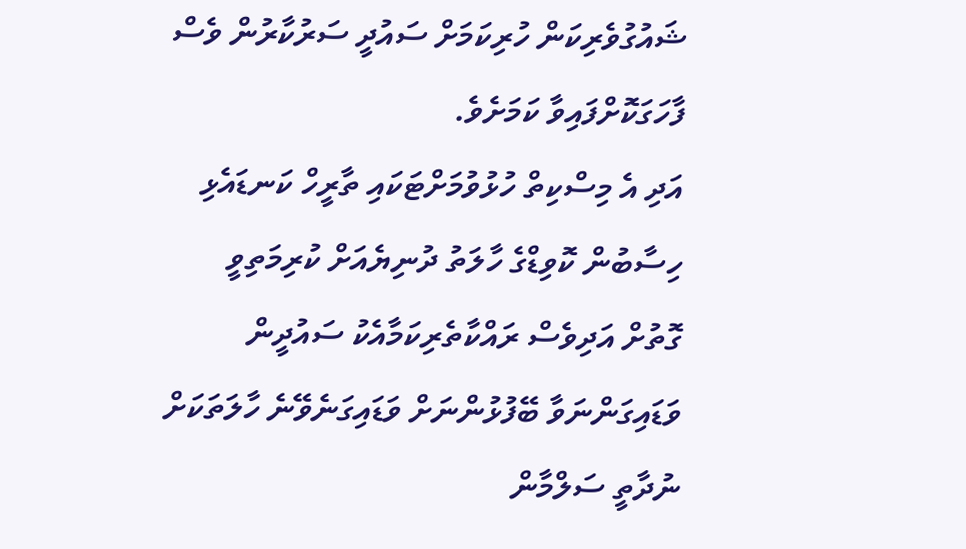ޝައުގުވެރިކަން ހުރިކަމަށް ސައުދީ ސަރުކާރުން ވެސް ފާހަގަކޮށްފައިވާ ކަމަށެވެ.
އަދި އެ މިސްކިތް ހުޅުވުމަށްޓަކައި ތާރީހް ކަނޑައެޅި ހިސާބުން ކޮވިޑްގެ ހާލަތު ދުނިޔެއަށް ކުރިމަތިވީ ގޮތުށް އަދިވެސް ރައްކާތެރިކަމާއެކު ސައުދީން ވަޑައިގަންނަވާ ބޭފުޅުންނަށް ވަޑައިގަނެވޭނެ ހާލަތަކަށް ނުދާތީ ސަލްމާން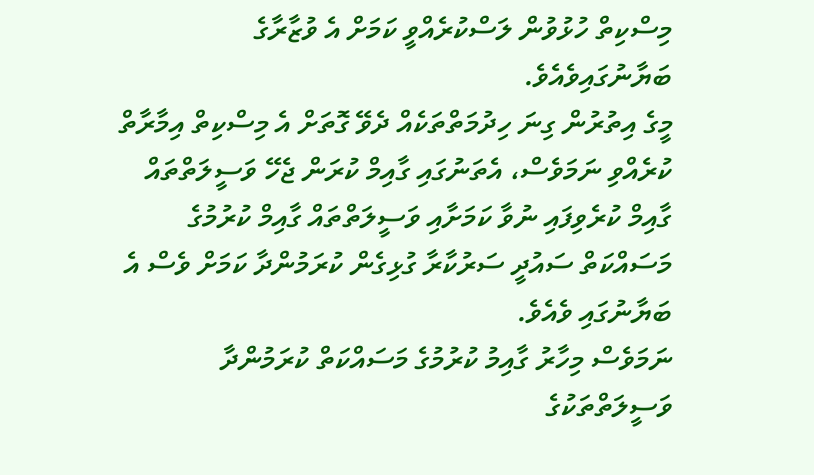މިސްކިތް ހުޅުވުން ލަސްކުރެއްވީ ކަމަށް އެ ވުޒާރާގެ ބަޔާނުގައިވެއެވެ.
މީގެ އިތުރުން ގިނަ ހިދުމަތްތަކެއް ދެވޭ ގޮތަށް އެ މިސްކިތް އިމާރާތް ކުރެއްވި ނަމަވެސް، އެތަނުގައި ގާއިމް ކުރަން ޖެހޭ ވަސީލަތްތައް ގާއިމް ކުރެވިފައި ނުވާ ކަމަށާއި ވަސީލަތްތައް ގާއިމް ކުރުމުގެ މަސައްކަތް ސައުދީ ސަރުކާރާ ގުޅިގެން ކުރަމުންދާ ކަމަށް ވެސް އެ ބަޔާނުގައި ވެއެވެ.
ނަމަވެސް މިހާރު ގާއިމު ކުރުމުގެ މަސައްކަތް ކުރަމުންދާ ވަސީލަތްތަކުގެ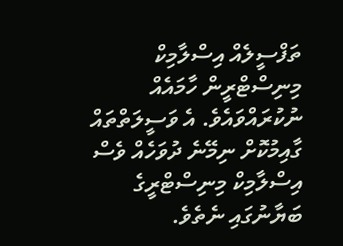ތަފްސީލެއް އިސްލާމިކް މިނިސްޓްރީން ހާމައެއް ނުކުރައްވައެވެ. އެ ވަސީލަތްތައް ގާއިމުކޮށް ނިމޭނެ ދުވަހެއް ވެސް އިސްލާމިކް މިނިސްޓްރީގެ ބަޔާނުގައި ނެތެވެ.